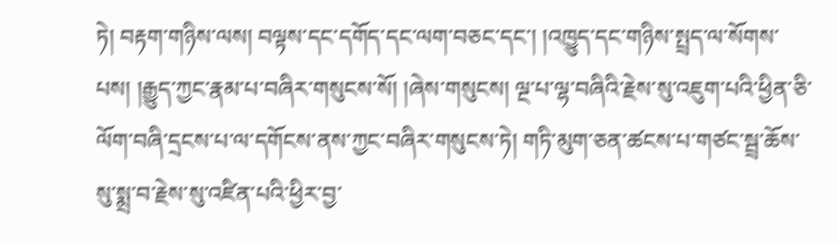ཏེ། བརྟག་གཉིས་ལས། བལྟས་དང་དགོད་དང་ལག་བཅང་དང་། །འཁྱུད་དང་གཉིས་སྤྲད་ལ་སོགས་པས། །རྒྱུད་ཀྱང་རྣམ་པ་བཞིར་གསུངས་སོ། །ཞེས་གསུངས། ལྔ་པ་ལྷ་བཞིའི་རྗེས་སུ་འཇུག་པའི་ཕྱིན་ཅི་ལོག་བཞི་དྲངས་པ་ལ་དགོངས་ནས་ཀྱང་བཞིར་གསུངས་ཏེ། གཏི་མུག་ཅན་ཚངས་པ་གཙང་སྦྲ་ཆོས་སུ་སྨྲ་བ་རྗེས་སུ་འཛིན་པའི་ཕྱིར་བྱ་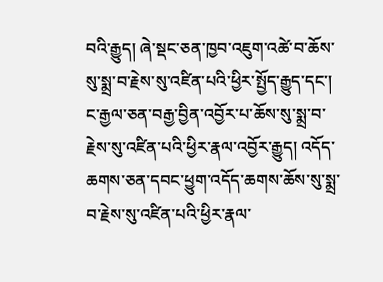བའི་རྒྱུད། ཞེ་སྡང་ཅན་ཁྱབ་འཇུག་འཚེ་བ་ཆོས་སུ་སྨྲ་བ་རྗེས་སུ་འཛིན་པའི་ཕྱིར་སྤྱོད་རྒྱུད་དང་། ང་རྒྱལ་ཅན་བརྒྱ་བྱིན་འབྱོར་པ་ཆོས་སུ་སྨྲ་བ་རྗེས་སུ་འཛིན་པའི་ཕྱིར་རྣལ་འབྱོར་རྒྱུད། འདོད་ཆགས་ཅན་དབང་ཕྱུག་འདོད་ཆགས་ཆོས་སུ་སྨྲ་བ་རྗེས་སུ་འཛིན་པའི་ཕྱིར་རྣལ་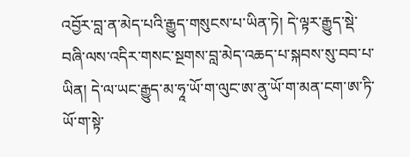འབྱོར་བླ་ན་མེད་པའི་རྒྱུད་གསུངས་པ་ཡིན་ཏེ། དེ་ལྟར་རྒྱུད་སྡེ་བཞི་ལས་འདིར་གསང་སྔགས་བླ་མེད་འཆད་པ་སྐབས་སུ་བབ་པ་ཡིན། དེ་ལ་ཡང་རྒྱུད་མ་ཧཱ་ཡོ་ག་ལུང་ཨ་ནུ་ཡོ་ག་མན་ངག་ཨ་ཏི་ཡོ་ག་སྟེ་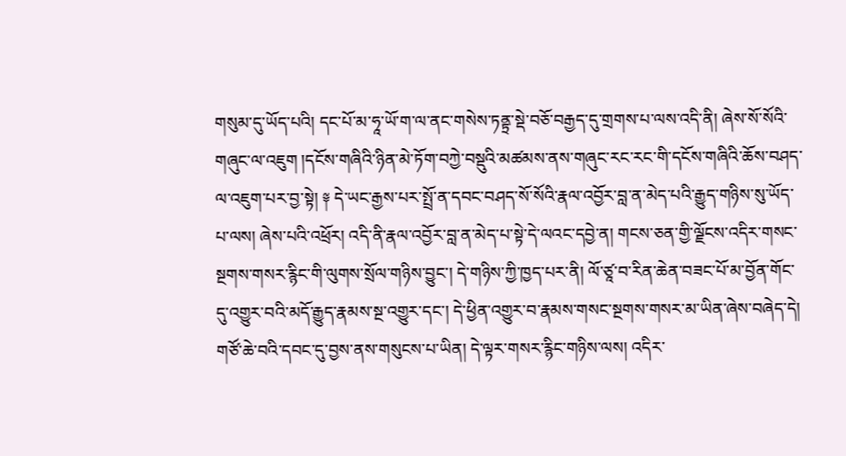གསུམ་དུ་ཡོད་པའི། དང་པོ་མ་ཧཱ་ཡོ་ག་ལ་ནང་གསེས་ཏནྟྲ་སྡེ་བཅོ་བརྒྱད་དུ་གྲགས་པ་ལས་འདི་ནི། ཞེས་སོ་སོའི་གཞུང་ལ་འཇུག །དངོས་གཞིའི་ཉིན་མེ་ཏོག་བཀྱེ་བསྡུའི་མཚམས་ནས་གཞུང་རང་རང་གི་དངོས་གཞིའི་ཆོས་བཤད་ལ་འཇུག་པར་བྱ་སྟེ། ༈ དེ་ཡང་རྒྱས་པར་སྤྲོ་ན་དབང་བཤད་སོ་སོའི་རྣལ་འབྱོར་བླ་ན་མེད་པའི་རྒྱུད་གཉིས་སུ་ཡོད་པ་ལས། ཞེས་པའི་འཕྲོར། འདི་ནི་རྣལ་འབྱོར་བླ་ན་མེད་པ་སྟེ་དེ་ལའང་དབྱེ་ན། གངས་ཅན་གྱི་ལྗོངས་འདིར་གསང་སྔགས་གསར་རྙིང་གི་ལུགས་སྲོལ་གཉིས་བྱུང་། དེ་གཉིས་ཀྱི་ཁྱད་པར་ནི། ལོ་ཙཱ་བ་རིན་ཆེན་བཟང་པོ་མ་བྱོན་གོང་དུ་འགྱུར་བའི་མདོ་རྒྱུད་རྣམས་སྔ་འགྱུར་དང་། དེ་ཕྱིན་འགྱུར་བ་རྣམས་གསང་སྔགས་གསར་མ་ཡིན་ཞེས་བཞེད་དེ། གཙོ་ཆེ་བའི་དབང་དུ་བྱས་ནས་གསུངས་པ་ཡིན། དེ་ལྟར་གསར་རྙིང་གཉིས་ལས། འདིར་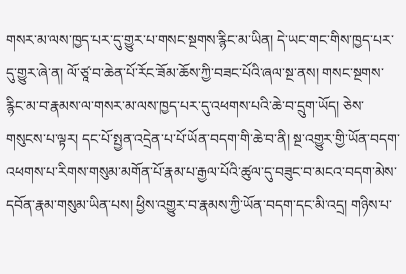གསར་མ་ལས་ཁྱད་པར་དུ་གྱུར་པ་གསང་སྔགས་རྙིང་མ་ཡིན། དེ་ཡང་གང་གིས་ཁྱད་པར་དུ་གྱུར་ཞེ་ན། ལོ་ཙཱ་བ་ཆེན་པོ་རོང་ཟོམ་ཆོས་ཀྱི་བཟང་པོའི་ཞལ་སྔ་ནས། གསང་སྔགས་རྙིང་མ་བ་རྣམས་ལ་གསར་མ་ལས་ཁྱད་པར་དུ་འཕགས་པའི་ཆེ་བ་དྲུག་ཡོད། ཅེས་གསུངས་པ་ལྟར། དང་པོ་སྤྱན་འདྲེན་པ་པོ་ཡོན་བདག་གི་ཆེ་བ་ནི། སྔ་འགྱུར་གྱི་ཡོན་བདག་འཕགས་པ་རིགས་གསུམ་མགོན་པོ་རྣམ་པ་རྒྱལ་པོའི་ཚུལ་དུ་བཟུང་བ་མངའ་བདག་མེས་དབོན་རྣམ་གསུམ་ཡིན་པས། ཕྱིས་འགྱུར་བ་རྣམས་ཀྱི་ཡོན་བདག་དང་མི་འདྲ། གཉིས་པ་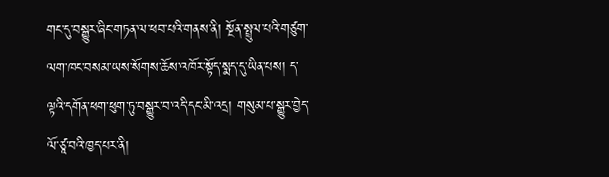གང་དུ་བསྒྱུར་ཞིང་གཏན་ལ་ཕབ་པའི་གནས་ནི། སྔོན་སྤྲུལ་པའི་གཙུག་ལག་ཁང་བསམ་ཡས་སོགས་ཆོས་འཁོར་སྟོད་སྨད་དུ་ཡིན་པས། ད་ལྟའི་དགོན་ཕག་ཕུག་ཏུ་བསྒྱུར་བ་འདི་དང་མི་འདྲ། གསུམ་པ་སྒྱུར་བྱེད་ལོ་ཙཱ་བའི་ཁྱད་པར་ནི།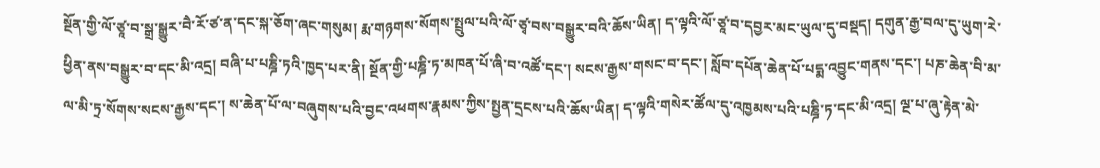སྔོན་གྱི་ལོ་ཙཱ་བ་སྒྲ་སྒྱུར་བཻ་རོ་ཙ་ན་དང་སྐ་ཅོག་ཞང་གསུམ། རྨ་གཉགས་སོགས་སྤྲུལ་པའི་ལོ་ཙྭ་བས་བསྒྱུར་བའི་ཆོས་ཡིན། ད་ལྟའི་ལོ་ཙཱ་བ་དབྱར་མང་ཡུལ་དུ་བསྡད། དགུན་རྒྱ་བལ་དུ་ཡུག་རེ་ཕྱིན་ནས་བསྒྱུར་བ་དང་མི་འདྲ། བཞི་པ་པཎྜི་ཏའི་ཁྱད་པར་ནི། སྔོན་གྱི་པཎྜི་ཏ་མཁན་པོ་ཞི་བ་འཚོ་དང་། སངས་རྒྱས་གསང་བ་དང་། སློབ་དཔོན་ཆེན་པོ་པདྨ་འབྱུང་གནས་དང་། པཎ་ཆེན་བི་མ་ལ་མི་ཏྲ་སོགས་སངས་རྒྱས་དང་། ས་ཆེན་པོ་ལ་བཞུགས་པའི་བྱང་འཕགས་རྣམས་ཀྱིས་སྤྱན་དྲངས་པའི་ཆོས་ཡིན། ད་ལྟའི་གསེར་ཚོལ་དུ་འཁྱམས་པའི་པཎྜི་ཏ་དང་མི་འདྲ། ལྔ་པ་ཞུ་རྟེན་མེ་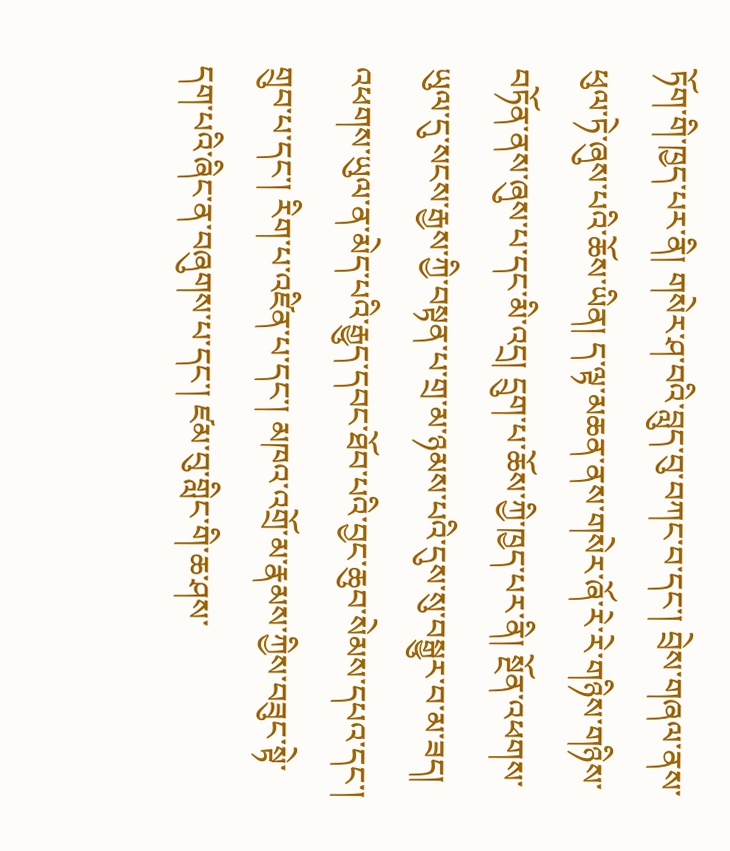ཏོག་གི་ཁྱད་པར་ནི། གསེར་ཤ་བའི་བླུད་བུ་བཀང་བ་དང་། བྲེས་གཞལ་ནས་ཕུལ་ཏེ་ཞུས་པའི་ཆོས་ཡིན། ད་ལྟ་མཆན་ནས་གསེར་ཞོ་རེ་རེ་གཉིས་གཉིས་བཏོན་ནས་ཞུས་པ་དང་མི་འདྲ། དྲུག་པ་ཆོས་ཀྱི་ཁྱད་པར་ནི། སྔོན་འཕགས་ཡུལ་དུ་སངས་རྒྱས་ཀྱི་བསྟན་པ་གྲ་མ་ཉམས་པའི་དུས་སུ་བསྒྱུར་བ་མ་ཟད། འཕགས་ཡུལ་ན་མེད་པའི་རྒྱུད་དབང་ཐོབ་པའི་བྱང་ཆུབ་སེམས་དཔའ་དང་། གྲུབ་པ་དང་། རིག་པ་འཛིན་པ་དང་། མཁའ་འགྲོ་མ་རྣམས་ཀྱིས་བཟུང་སྟེ་དག་པའི་ཞིང་ན་བཞུགས་པ་དང་། ཛམ་བུ་གླིང་གི་ཆ་ཤས་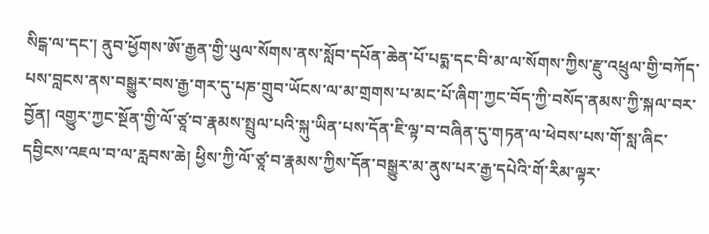སིངྒ་ལ་དང་། ནུབ་ཕྱོགས་ཨོ་རྒྱན་གྱི་ཡུལ་སོགས་ནས་སློབ་དཔོན་ཆེན་པོ་པདྨ་དང་བི་མ་ལ་སོགས་ཀྱིས་རྫུ་འཕྲུལ་གྱི་བཀོད་པས་བླངས་ནས་བསྒྱུར་བས་རྒྱ་གར་དུ་པཎ་གྲུབ་ཡོངས་ལ་མ་གྲགས་པ་མང་པོ་ཞིག་ཀྱང་བོད་ཀྱི་བསོད་ནམས་ཀྱི་སྐལ་བར་བྱོན། འགྱུར་ཀྱང་སྔོན་གྱི་ལོ་ཙཱ་བ་རྣམས་སྤྲུལ་པའི་སྐུ་ཡིན་པས་དོན་ཇི་ལྟ་བ་བཞིན་དུ་གཏན་ལ་ཕེབས་པས་གོ་སླ་ཞིང་དབྱིངས་འཇལ་བ་ལ་རླབས་ཆེ། ཕྱིས་ཀྱི་ལོ་ཙཱ་བ་རྣམས་ཀྱིས་དོན་བསྒྱུར་མ་ནུས་པར་རྒྱ་དཔེའི་གོ་རིམ་ལྟར་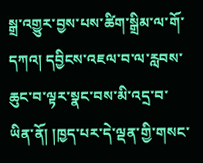སྒྲ་འགྱུར་བྱས་པས་ཚིག་སྒྲིམ་ལ་གོ་དཀའ། དབྱིངས་འཇལ་བ་ལ་རླབས་ཆུང་བ་ལྟར་སྣང་བས་མི་འདྲ་བ་ཡིན་ནོ། །ཁྱད་པར་དེ་ལྡན་གྱི་གསང་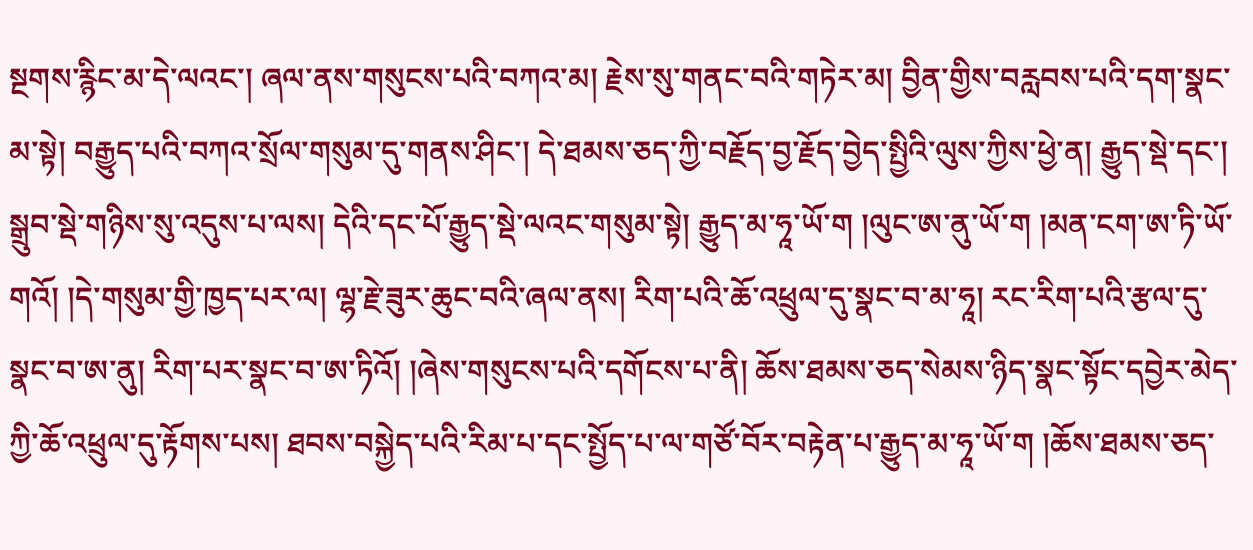སྔགས་རྙིང་མ་དེ་ལའང་། ཞལ་ནས་གསུངས་པའི་བཀའ་མ། རྗེས་སུ་གནང་བའི་གཏེར་མ། བྱིན་གྱིས་བརླབས་པའི་དག་སྣང་མ་སྟེ། བརྒྱུད་པའི་བཀའ་སྲོལ་གསུམ་དུ་གནས་ཤིང་། དེ་ཐམས་ཅད་ཀྱི་བརྗོད་བྱ་རྗོད་བྱེད་སྤྱིའི་ལུས་ཀྱིས་ཕྱེ་ན། རྒྱུད་སྡེ་དང་། སྒྲུབ་སྡེ་གཉིས་སུ་འདུས་པ་ལས། དེའི་དང་པོ་རྒྱུད་སྡེ་ལའང་གསུམ་སྟེ། རྒྱུད་མ་ཧཱ་ཡོ་ག །ལུང་ཨ་ནུ་ཡོ་ག །མན་ངག་ཨ་ཏི་ཡོ་གའོ། །དེ་གསུམ་གྱི་ཁྱད་པར་ལ། ལྷ་རྗེ་ཟུར་ཆུང་བའི་ཞལ་ནས། རིག་པའི་ཆོ་འཕྲུལ་དུ་སྣང་བ་མ་ཧཱ། རང་རིག་པའི་རྩལ་དུ་སྣང་བ་ཨ་ནུ། རིག་པར་སྣང་བ་ཨ་ཏིའོ། །ཞེས་གསུངས་པའི་དགོངས་པ་ནི། ཆོས་ཐམས་ཅད་སེམས་ཉིད་སྣང་སྟོང་དབྱེར་མེད་ཀྱི་ཆོ་འཕྲུལ་དུ་རྟོགས་པས། ཐབས་བསྐྱེད་པའི་རིམ་པ་དང་སྤྱོད་པ་ལ་གཙོ་བོར་བརྟེན་པ་རྒྱུད་མ་ཧཱ་ཡོ་ག །ཆོས་ཐམས་ཅད་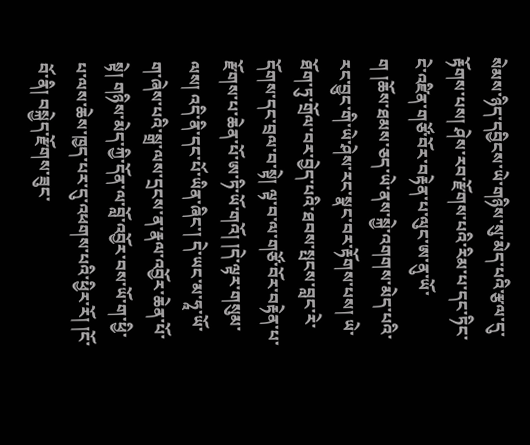སེམས་ཉིད་དབྱིངས་ཡེ་གཉིས་སུ་མེད་པའི་རྩལ་དུ་རྟོགས་པས། ཤེས་རབ་རྫོགས་པའི་རིམ་པ་དང་ཏིང་ངེ་འཛིན་གཙོ་བོར་བརྟེན་པ་ལུང་ཨ་ནུ་ཡོ་ག །ཆོས་ཐམས་ཅད་ཡེ་ནས་སྐྱེ་འགགས་མེད་པའི་རང་བྱུང་གི་ཡེ་ཤེས་རང་སྣང་བར་རྟོགས་པས། ཡེ་ཐོག་ཏུ་གྲོལ་བར་བྱེད་པའི་ཐབས་སྤངས་བླང་རེ་དོགས་དང་བྲལ་བ་སྟེ། ལྟ་བ་ལ་གཙོ་བོར་བརྟེན་པ་རྫོགས་པ་ཆེན་པོ་ཨ་ཏི་ཡོ་གའོ། །དེ་ལྟར་གསུམ་ལས། འདི་ནི་དང་པོ་ཡིན་ཞིང་། དེ་ཡང་མ་ཧཱ་ཡོ་ག་ཞེས་པའི་སྒྲ་ལས་དྲངས་ན་རྣལ་འབྱོར་ཆེན་པོ་སྟེ། གཉིས་མེད་ཀྱི་དོན་ལ་བློ་འབྱོར་བས་ཡོ་ག་ཕྱི་པ་ལས་ཆེས་ཁྱད་པར་དུ་འཕགས་པའི་ཕྱིར་རོ། །ངོ་བོ་ནི། བསྐྱེད་རྫོགས་ཟུང་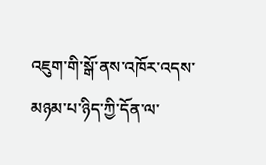འཇུག་གི་སྒོ་ནས་འཁོར་འདས་མཉམ་པ་ཉིད་ཀྱི་དོན་ལ་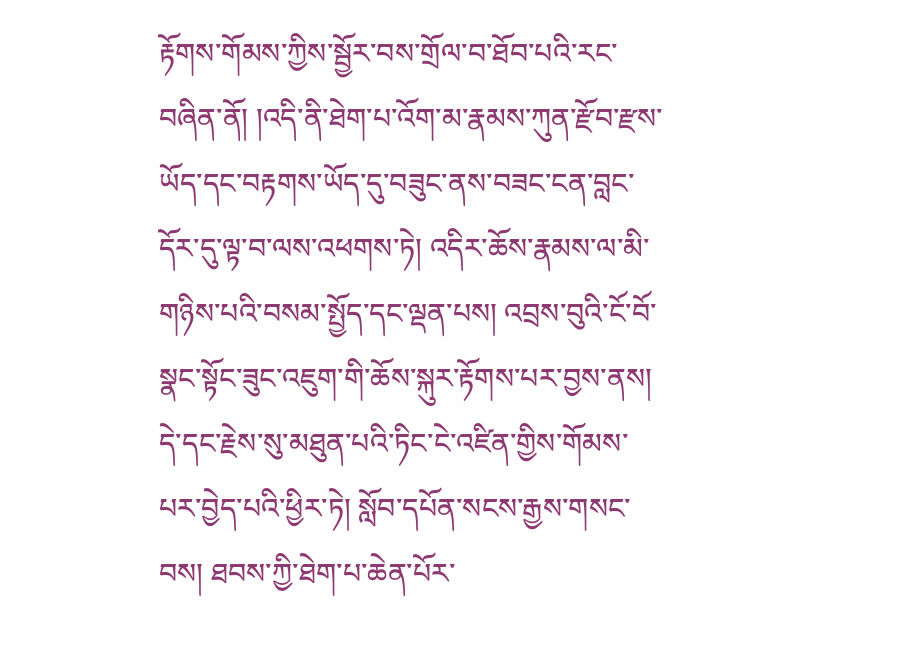རྟོགས་གོམས་ཀྱིས་སྦྱོར་བས་གྲོལ་བ་ཐོབ་པའི་རང་བཞིན་ནོ། །འདི་ནི་ཐེག་པ་འོག་མ་རྣམས་ཀུན་རྫོབ་རྫས་ཡོད་དང་བརྟགས་ཡོད་དུ་བཟུང་ནས་བཟང་ངན་བླང་དོར་དུ་ལྟ་བ་ལས་འཕགས་ཏེ། འདིར་ཆོས་རྣམས་ལ་མི་གཉིས་པའི་བསམ་སྤྱོད་དང་ལྡན་པས། འབྲས་བུའི་ངོ་བོ་སྣང་སྟོང་ཟུང་འཇུག་གི་ཆོས་སྐུར་རྟོགས་པར་བྱས་ནས། དེ་དང་རྗེས་སུ་མཐུན་པའི་ཏིང་ངེ་འཛིན་གྱིས་གོམས་པར་བྱེད་པའི་ཕྱིར་ཏེ། སློབ་དཔོན་སངས་རྒྱས་གསང་བས། ཐབས་ཀྱི་ཐེག་པ་ཆེན་པོར་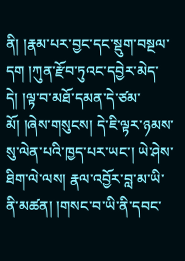ནི། །རྣམ་པར་བྱང་དང་སྡུག་བསྔལ་དག །ཀུན་རྫོབ་ཏུའང་དབྱེར་མེད་དེ། །ལྟ་བ་མཐོ་དམན་དེ་ཙམ་མོ། །ཞེས་གསུངས། དེ་ཇི་ལྟར་ཉམས་སུ་ལེན་པའི་ཁྱད་པར་ཡང་། ཡེ་ཤེས་ཐིག་ལེ་ལས། རྣལ་འབྱོར་བླ་མ་ཡི་ནི་མཚན། །གསང་བ་ཡི་ནི་དབང་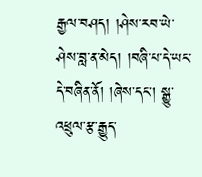རྒྱལ་བཤད། །ཤེས་རབ་ཡེ་ཤེས་བླ་ན་མེད། །བཞི་པ་དེ་ཡང་དེ་བཞིན་ནོ། །ཞེས་དང་། སྒྱུ་འཕྲུལ་རྩ་རྒྱུད་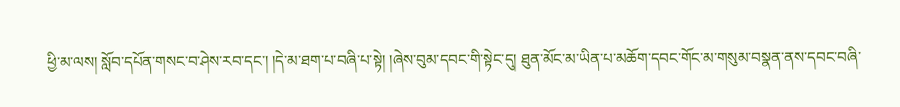ཕྱི་མ་ལས། སློབ་དཔོན་གསང་བ་ཤེས་རབ་དང་། །དེ་མ་ཐག་པ་བཞི་པ་སྟེ། །ཞེས་བུམ་དབང་གི་སྟེང་དུ། ཐུན་མོང་མ་ཡིན་པ་མཆོག་དབང་གོང་མ་གསུམ་བསྣན་ནས་དབང་བཞི་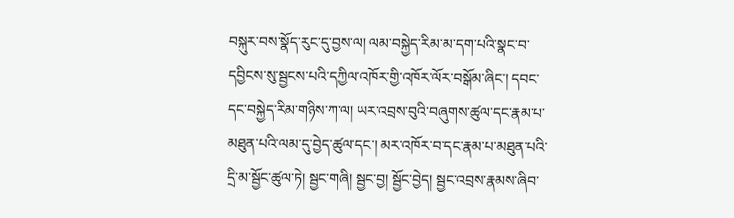བསྐུར་བས་སྣོད་རུང་དུ་བྱས་ལ། ལམ་བསྐྱེད་རིམ་མ་དག་པའི་སྣང་བ་དབྱིངས་སུ་སྦྱངས་པའི་དཀྱིལ་འཁོར་གྱི་འཁོར་ལོར་བསྒོམ་ཞིང་། དབང་དང་བསྐྱེད་རིམ་གཉིས་ཀ་ལ། ཡར་འབྲས་བུའི་བཞུགས་ཚུལ་དང་རྣམ་པ་མཐུན་པའི་ལམ་དུ་བྱེད་ཚུལ་དང་། མར་འཁོར་བ་དང་རྣམ་པ་མཐུན་པའི་དྲི་མ་སྦྱོང་ཚུལ་ཏེ། སྦྱང་གཞི། སྦྱང་བྱ། སྦྱོང་བྱེད། སྦྱང་འབྲས་རྣམས་ཞིབ་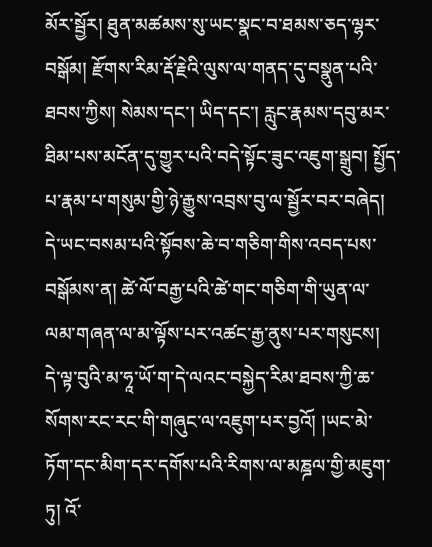མོར་སྦྱོར། ཐུན་མཚམས་སུ་ཡང་སྣང་བ་ཐམས་ཅད་ལྷར་བསྒོམ། རྫོགས་རིམ་རྡོ་རྗེའི་ལུས་ལ་གནད་དུ་བསྣུན་པའི་ཐབས་ཀྱིས། སེམས་དང་། ཡིད་དང་། རླུང་རྣམས་དབུ་མར་ཐིམ་པས་མངོན་དུ་གྱུར་པའི་བདེ་སྟོང་ཟུང་འཇུག་སྒྲུབ། སྤྱོད་པ་རྣམ་པ་གསུམ་གྱི་ཉེ་རྒྱུས་འབྲས་བུ་ལ་སྦྱོར་བར་བཞེད། དེ་ཡང་བསམ་པའི་སྟོབས་ཆེ་བ་གཅིག་གིས་འབད་པས་བསྒོམས་ན། ཚེ་ལོ་བརྒྱ་པའི་ཚེ་གང་གཅིག་གི་ཡུན་ལ་ལམ་གཞན་ལ་མ་ལྟོས་པར་འཚང་རྒྱ་ནུས་པར་གསུངས། དེ་ལྟ་བུའི་མ་ཧཱ་ཡོ་ག་དེ་ལའང་བསྐྱེད་རིམ་ཐབས་ཀྱི་ཆ་སོགས་རང་རང་གི་གཞུང་ལ་འཇུག་པར་བྱའོ། །ཡང་མེ་ཏོག་དང་མིག་དར་དགོས་པའི་རིགས་ལ་མཎྜལ་གྱི་མཇུག་ཏུ། འོ་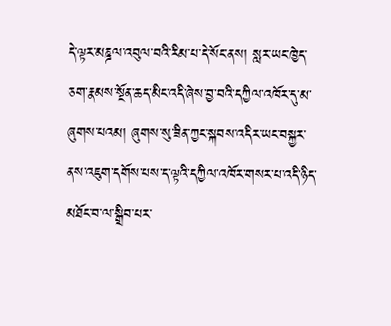དེ་ལྟར་མཎྜལ་འབུལ་བའི་རིམ་པ་དེ་སོང་ནས། སླར་ཡང་ཁྱེད་ཅག་རྣམས་སྔོན་ཆད་མིང་འདི་ཞེས་བྱ་བའི་དཀྱིལ་འཁོར་དུ་མ་ཞུགས་པའམ། ཞུགས་སུ་ཟིན་ཀྱང་སྐབས་འདིར་ཡང་བསྐྱར་ནས་འཇུག་དགོས་པས་ད་ལྟའི་དཀྱིལ་འཁོར་གསར་པ་འདི་ཉིད་མཐོང་བ་ལ་སྒྲིབ་པར་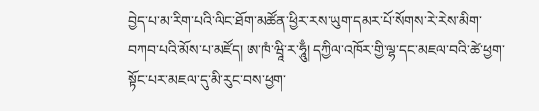བྱེད་པ་མ་རིག་པའི་ལིང་ཐོག་མཚོན་ཕྱིར་རས་ཡུག་དམར་པོ་སོགས་རེ་རེས་མིག་བཀབ་པའི་མོས་པ་མཛོད། ཨ་ཁཾ་ཝཱི་ར་ཧཱུྃ། དཀྱིལ་འཁོར་གྱི་ལྷ་དང་མཇལ་བའི་ཚེ་ཕྱག་སྟོང་པར་མཇལ་དུ་མི་རུང་བས་ཕྱག་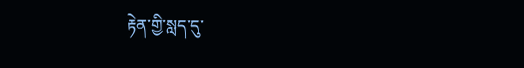རྟེན་གྱི་སླད་དུ་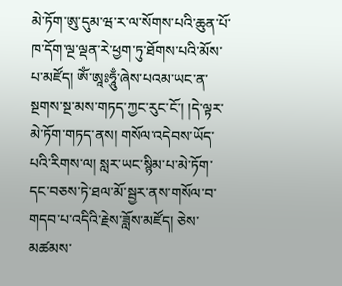མེ་ཏོག་ཨུ་དུམ་ཝ་ར་ལ་སོགས་པའི་ཆུན་པོ་ཁ་དོག་ལྔ་ལྡན་རེ་ཕྱག་ཏུ་ཐོགས་པའི་མོས་པ་མཛོད། ཨོཾ་ཨཱཿཧཱུྃ་ཞེས་པའམ་ཡང་ན་སྔགས་སྔ་མས་གཏད་ཀྱང་རུང་ངོ་། །དེ་ལྟར་མེ་ཏོག་གཏད་ནས། གསོལ་འདེབས་ཡོད་པའི་རིགས་ལ། སླར་ཡང་སྙིམ་པ་མེ་ཏོག་དང་བཅས་ཏེ་ཐལ་མོ་སྦྱར་ནས་གསོལ་བ་གདབ་པ་འདིའི་རྗེས་ཟློས་མཛོད། ཅེས་མཚམས་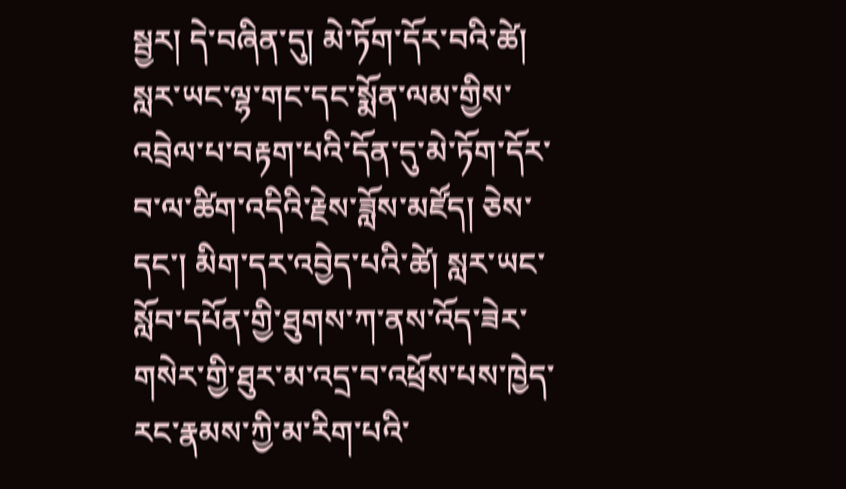སྦྱར། དེ་བཞིན་དུ། མེ་ཏོག་དོར་བའི་ཚེ། སླར་ཡང་ལྷ་གང་དང་སྨོན་ལམ་གྱིས་འབྲེལ་པ་བརྟག་པའི་དོན་དུ་མེ་ཏོག་དོར་བ་ལ་ཚིག་འདིའི་རྗེས་ཟློས་མཛོད། ཅེས་དང་། མིག་དར་འབྱེད་པའི་ཚེ། སླར་ཡང་སློབ་དཔོན་གྱི་ཐུགས་ཀ་ནས་འོད་ཟེར་གསེར་གྱི་ཐུར་མ་འདྲ་བ་འཕྲོས་པས་ཁྱེད་རང་རྣམས་ཀྱི་མ་རིག་པའི་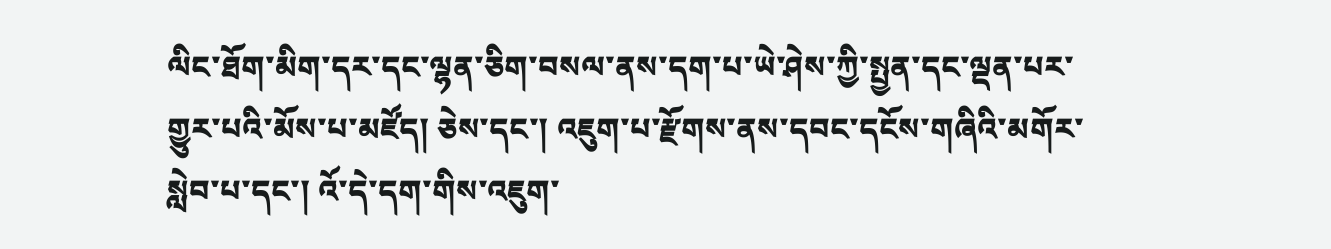ལིང་ཐོག་མིག་དར་དང་ལྷན་ཅིག་བསལ་ནས་དག་པ་ཡེ་ཤེས་ཀྱི་སྤྱན་དང་ལྡན་པར་གྱུར་པའི་མོས་པ་མཛོད། ཅེས་དང་། འཇུག་པ་རྫོགས་ནས་དབང་དངོས་གཞིའི་མགོར་སླེབ་པ་དང་། འོ་དེ་དག་གིས་འཇུག་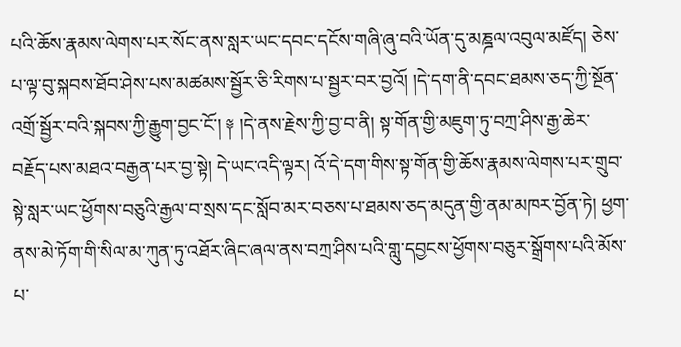པའི་ཆོས་རྣམས་ལེགས་པར་སོང་ནས་སླར་ཡང་དབང་དངོས་གཞི་ཞུ་བའི་ཡོན་དུ་མཎྜལ་འབུལ་མཛོད། ཅེས་པ་ལྟ་བུ་སྐབས་ཐོབ་ཤེས་པས་མཚམས་སྦྱོར་ཅི་རིགས་པ་སྦྱར་བར་བྱའོ། །དེ་དག་ནི་དབང་ཐམས་ཅད་ཀྱི་སྔོན་འགྲོ་སྦྱོར་བའི་སྐབས་ཀྱི་རྒྱུག་བྱང་ངོ་། ༈ །དེ་ནས་རྗེས་ཀྱི་བྱ་བ་ནི། སྟ་གོན་གྱི་མཇུག་ཏུ་བཀྲ་ཤིས་རྒྱ་ཆེར་བརྗོད་པས་མཐའ་བརྒྱན་པར་བྱ་སྟེ། དེ་ཡང་འདི་ལྟར། འོ་དེ་དག་གིས་སྟ་གོན་གྱི་ཆོས་རྣམས་ལེགས་པར་གྲུབ་སྟེ་སླར་ཡང་ཕྱོགས་བཅུའི་རྒྱལ་བ་སྲས་དང་སློབ་མར་བཅས་པ་ཐམས་ཅད་མདུན་གྱི་ནམ་མཁར་བྱོན་ཏེ། ཕྱག་ནས་མེ་ཏོག་གི་སིལ་མ་ཀུན་ཏུ་འཐོར་ཞིང་ཞལ་ནས་བཀྲ་ཤིས་པའི་གླུ་དབྱངས་ཕྱོགས་བཅུར་སྒྲོགས་པའི་མོས་པ་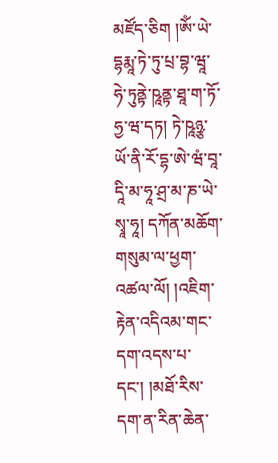མཛོད་ཅིག །ཨོཾ་ཡེ་དྷརྨཱ་ཏེ་ཏུ་པྲ་བྷ་ཝཱ་ཧེ་ཏུནྟེ་ཥཱནྟ་ཐཱ་ག་ཏོ་ཧྱ་ཝ་དཏ། ཏེ་ཥཱཉྩ་ཡོ་ནི་རོ་དྷ་ཨེ་ཝཾ་བཱ་དཱི་མ་ཧཱ་ཤྲ་མ་ཎ་ཡེ་སྭཱ་ཧཱ། དཀོན་མཆོག་གསུམ་ལ་ཕྱག་འཚལ་ལོ། །འཇིག་རྟེན་འདིའམ་གང་དག་འདས་པ་དང་། །མཐོ་རིས་དག་ན་རིན་ཆེན་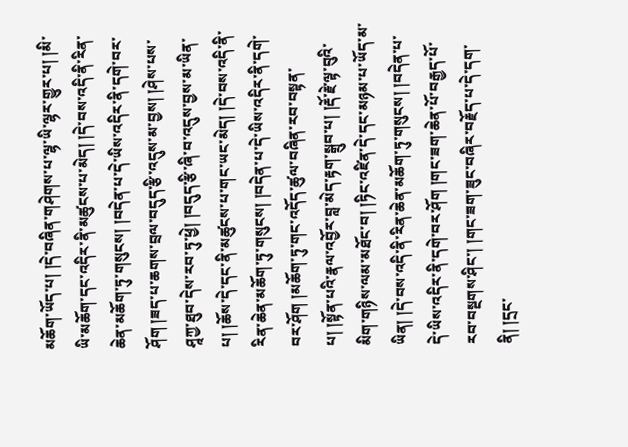མཆོག་ཡོད་པ། །དེ་བཞིན་གཤེགས་པ་ལྷ་ཡི་ལྷར་གྱུར་པ། །མི་ཡི་མཆོག་དང་འདིར་ནི་མཚུངས་པ་མེད། །དེ་བས་འདི་ནི་རིན་ཆེན་མཆོག་ཏུ་གསུངས། །བདེན་པ་དེ་ཡིས་འདིར་ནི་དགེ་བར་ཤོག །ཟད་པ་ཆགས་བྲལ་བདུད་རྩི་འདུས་མ་བྱས། །ཤེས་པས་ཤཱཀྱ་ཐུབ་དེས་རབ་ཏུ་ཕྱེ། །བདུད་རྩི་ཞི་བ་འདུས་བྱས་མ་ཡིན་པ། །ཆོས་དེ་དང་ནི་མཚུངས་པ་གང་ཡང་མེད། །དེ་བས་འདི་ནི་རིན་ཆེན་མཆོག་ཏུ་གསུངས། །བདེན་པ་དེ་ཡིས་འདིར་ནི་དགེ་བར་ཤོག །མཆོག་ཏུ་གང་འདོད་ཚུལ་བཞིན་རབ་བསྟན་པ། །སྟོན་པའི་རྣལ་འབྱོར་བླ་མེད་རྟག་སྒྲུབ་པ། །རྡོ་རྗེ་ལྟ་བུའི་མིག་གཉིས་ལམ་མཐོང་བ། །ཏིང་འཛིན་དེ་དང་མཉམ་པ་ཡོད་མ་ཡིན། །དེ་བས་འདི་ནི་རིན་ཆེན་མཆོག་ཏུ་གསུངས། །བདེན་པ་དེ་ཡིས་འདིར་ནི་དགེ་བར་ཤོག །གང་ཟག་ཆེན་པོ་བརྒྱད་པོ་རབ་བསྔགས་ཤིང་། །གང་ཟག་ཟུང་བཞིར་བརྗོད་པ་དེ་དག་ནི། །དྲང་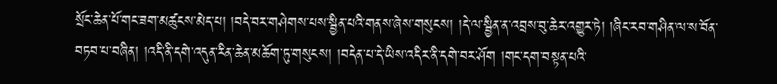སྲོང་ཆེན་པོ་གང་ཟག་མཚུངས་མེད་པ། །བདེ་བར་གཤེགས་པས་སྦྱིན་པའི་གནས་ཞེས་གསུངས། །དེ་ལ་སྦྱིན་ན་འབྲས་བུ་ཆེར་འགྱུར་ཏེ། །ཞིང་རབ་གཤིན་ལ་ས་བོན་བཏབ་པ་བཞིན། །འདི་ནི་དགེ་འདུན་རིན་ཆེན་མཆོག་ཏུ་གསུངས། །བདེན་པ་དེ་ཡིས་འདིར་ནི་དགེ་བར་ཤོག །གང་དག་བསྟན་པའི་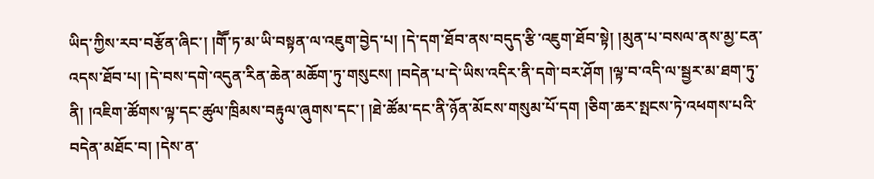ཡིད་ཀྱིས་རབ་བརྩོན་ཞིང་། །གཽ་ཏ་མ་ཡི་བསྟན་ལ་འཇུག་བྱེད་པ། །དེ་དག་ཐོབ་ནས་བདུད་རྩི་འཇུག་ཐོབ་སྟེ། །མུན་པ་བསལ་ནས་མྱ་ངན་འདས་ཐོབ་པ། །དེ་བས་དགེ་འདུན་རིན་ཆེན་མཆོག་ཏུ་གསུངས། །བདེན་པ་དེ་ཡིས་འདིར་ནི་དགེ་བར་ཤོག །ལྟ་བ་འདི་ལ་སྦྱར་མ་ཐག་ཏུ་ནི། །འཇིག་ཚོགས་ལྟ་དང་ཚུལ་ཁྲིམས་བརྟུལ་ཞུགས་དང་། །ཐེ་ཚོམ་དང་ནི་ཉོན་མོངས་གསུམ་པོ་དག །ཅིག་ཆར་སྤངས་ཏེ་འཕགས་པའི་བདེན་མཐོང་བ། །དེས་ན་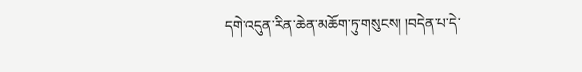དགེ་འདུན་རིན་ཆེན་མཆོག་ཏུ་གསུངས། །བདེན་པ་དེ་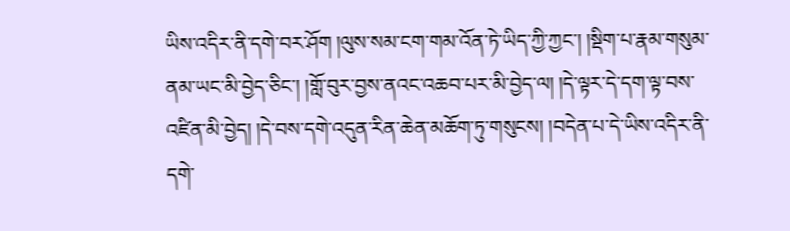ཡིས་འདིར་ནི་དགེ་བར་ཤོག །ལུས་སམ་ངག་གམ་འོན་ཏེ་ཡིད་ཀྱི་ཀྱང་། །སྡིག་པ་རྣམ་གསུམ་ནམ་ཡང་མི་བྱེད་ཅིང་། །གློ་བུར་བྱས་ནའང་འཆབ་པར་མི་བྱེད་ལ། །དེ་ལྟར་དེ་དག་ལྟ་བས་འཛིན་མི་བྱེད། །དེ་བས་དགེ་འདུན་རིན་ཆེན་མཆོག་ཏུ་གསུངས། །བདེན་པ་དེ་ཡིས་འདིར་ནི་དགེ་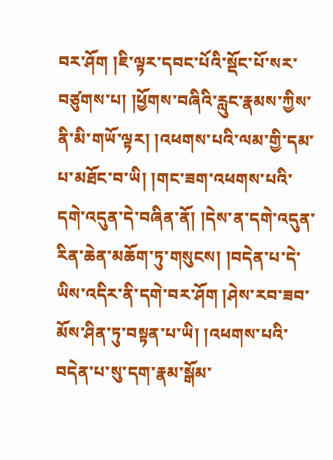བར་ཤོག །ཇི་ལྟར་དབང་པོའི་སྡོང་པོ་སར་བཙུགས་པ། །ཕྱོགས་བཞིའི་རླུང་རྣམས་ཀྱིས་ནི་མི་གཡོ་ལྟར། །འཕགས་པའི་ལམ་གྱི་དམ་པ་མཐོང་བ་ཡི། །གང་ཟག་འཕགས་པའི་དགེ་འདུན་དེ་བཞིན་ནོ། །དེས་ན་དགེ་འདུན་རིན་ཆེན་མཆོག་ཏུ་གསུངས། །བདེན་པ་དེ་ཡིས་འདིར་ནི་དགེ་བར་ཤོག །ཤེས་རབ་ཟབ་མོས་ཤིན་ཏུ་བསྟན་པ་ཡི། །འཕགས་པའི་བདེན་པ་སུ་དག་རྣམ་སྒོམ་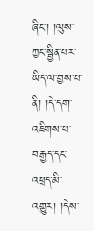ཞིང་། །ལུས་ཀྱང་སྦྱིན་པར་ཡིད་ལ་བྱས་པ་ནི། །དེ་དག་འཇིགས་པ་བརྒྱད་དང་འཕྲད་མི་འགྱུར། །དེས་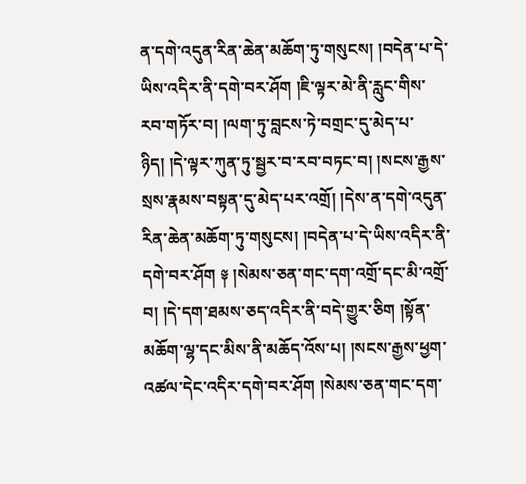ན་དགེ་འདུན་རིན་ཆེན་མཆོག་ཏུ་གསུངས། །བདེན་པ་དེ་ཡིས་འདིར་ནི་དགེ་བར་ཤོག །ཇི་ལྟར་མེ་ནི་རླུང་གིས་རབ་གཏོར་བ། །ལག་ཏུ་བླངས་ཏེ་བགྲང་དུ་མེད་པ་ཉིད། །དེ་ལྟར་ཀུན་ཏུ་སྦྱར་བ་རབ་བཏང་བ། །སངས་རྒྱས་སྲས་རྣམས་བསྟན་དུ་མེད་པར་འགྲོ། །དེས་ན་དགེ་འདུན་རིན་ཆེན་མཆོག་ཏུ་གསུངས། །བདེན་པ་དེ་ཡིས་འདིར་ནི་དགེ་བར་ཤོག ༈ །སེམས་ཅན་གང་དག་འགྲོ་དང་མི་འགྲོ་བ། །དེ་དག་ཐམས་ཅད་འདིར་ནི་བདེ་གྱུར་ཅིག །སྟོན་མཆོག་ལྷ་དང་མིས་ནི་མཆོད་འོས་པ། །སངས་རྒྱས་ཕྱག་འཚལ་དེང་འདིར་དགེ་བར་ཤོག །སེམས་ཅན་གང་དག་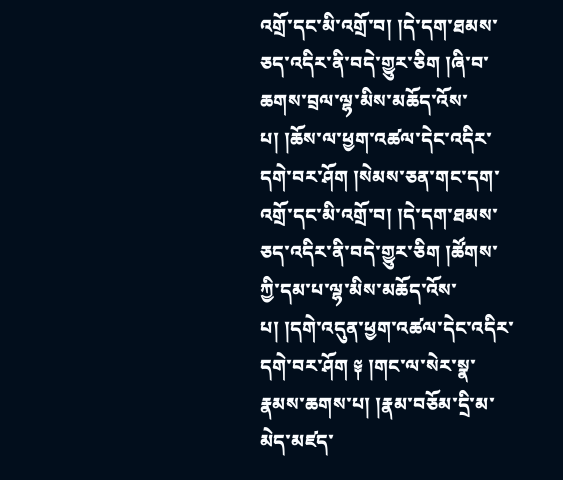འགྲོ་དང་མི་འགྲོ་བ། །དེ་དག་ཐམས་ཅད་འདིར་ནི་བདེ་གྱུར་ཅིག །ཞི་བ་ཆགས་བྲལ་ལྷ་མིས་མཆོད་འོས་པ། །ཆོས་ལ་ཕྱག་འཚལ་དེང་འདིར་དགེ་བར་ཤོག །སེམས་ཅན་གང་དག་འགྲོ་དང་མི་འགྲོ་བ། །དེ་དག་ཐམས་ཅད་འདིར་ནི་བདེ་གྱུར་ཅིག །ཚོགས་ཀྱི་དམ་པ་ལྷ་མིས་མཆོད་འོས་པ། །དགེ་འདུན་ཕྱག་འཚལ་དེང་འདིར་དགེ་བར་ཤོག ༈ །གང་ལ་སེར་སྣ་རྣམས་ཆགས་པ། །རྣམ་བཅོམ་དྲི་མ་མེད་མཛད་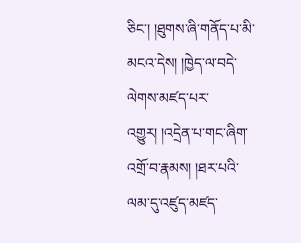ཅིང་། །ཐུགས་ཞི་གནོད་པ་མི་མངའ་དེས། །ཁྱེད་ལ་བདེ་ལེགས་མཛད་པར་འགྱུར། །འདྲེན་པ་གང་ཞིག་འགྲོ་བ་རྣམས། །ཐར་པའི་ལམ་དུ་འཛུད་མཛད་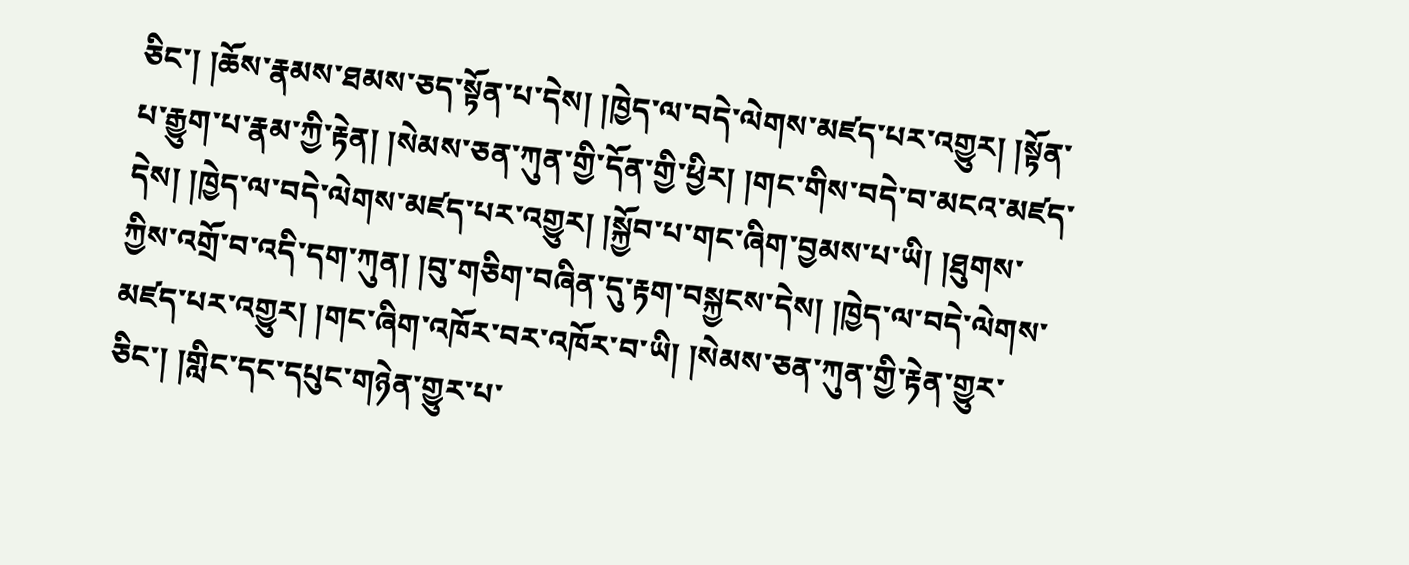ཅིང་། །ཆོས་རྣམས་ཐམས་ཅད་སྟོན་པ་དེས། །ཁྱེད་ལ་བདེ་ལེགས་མཛད་པར་འགྱུར། །སྟོན་པ་རྒྱུག་པ་རྣམ་ཀྱི་རྟེན། །སེམས་ཅན་ཀུན་གྱི་དོན་གྱི་ཕྱིར། །གང་གིས་བདེ་བ་མངའ་མཛད་དེས། །ཁྱེད་ལ་བདེ་ལེགས་མཛད་པར་འགྱུར། །སྐྱོབ་པ་གང་ཞིག་བྱམས་པ་ཡི། །ཐུགས་ཀྱིས་འགྲོ་བ་འདི་དག་ཀུན། །བུ་གཅིག་བཞིན་དུ་རྟག་བསྐྱངས་དེས། །ཁྱེད་ལ་བདེ་ལེགས་མཛད་པར་འགྱུར། །གང་ཞིག་འཁོར་བར་འཁོར་བ་ཡི། །སེམས་ཅན་ཀུན་གྱི་རྟེན་གྱུར་ཅིང་། །གླིང་དང་དཔུང་གཉེན་གྱུར་པ་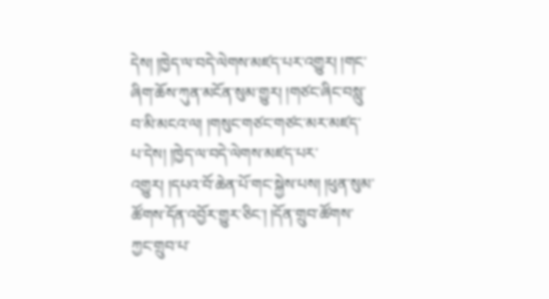དེས། །ཁྱེད་ལ་བདེ་ལེགས་མཛད་པར་འགྱུར། །གང་ཞིག་ཆོས་ཀུན་མངོན་སུམ་གྱུར། །གཙང་ཞིང་བསླུ་བ་མི་མངའ་ལ། །གསུང་གཙང་གཙང་མར་མཛད་པ་དེས། །ཁྱེད་ལ་བདེ་ལེགས་མཛད་པར་འགྱུར། །དཔའ་བོ་ཆེན་པོ་གང་སྐྱེས་པས། །ཕུན་སུམ་ཚོགས་དོན་འབྱོར་གྱུར་ཅིང་། །དོན་གྲུབ་ཚོགས་ཀྱང་གྲུབ་པ་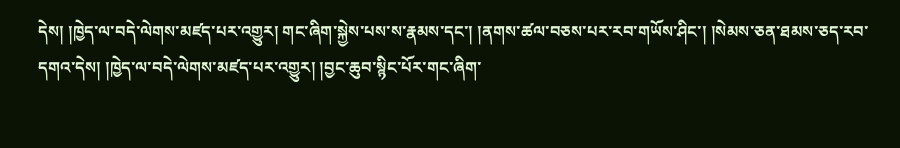དེས། །ཁྱེད་ལ་བདེ་ལེགས་མཛད་པར་འགྱུར། གང་ཞིག་སྐྱེས་པས་ས་རྣམས་དང་། །ནགས་ཚལ་བཅས་པར་རབ་གཡོས་ཤིང་། །སེམས་ཅན་ཐམས་ཅད་རབ་དགའ་དེས། །ཁྱེད་ལ་བདེ་ལེགས་མཛད་པར་འགྱུར། །བྱང་ཆུབ་སྙིང་པོར་གང་ཞིག་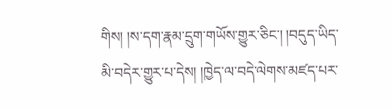གིས། །ས་དག་རྣམ་དྲུག་གཡོས་གྱུར་ཅིང་། །བདུད་ཡིད་མི་བདེར་གྱུར་པ་དེས། །ཁྱེད་ལ་བདེ་ལེགས་མཛད་པར་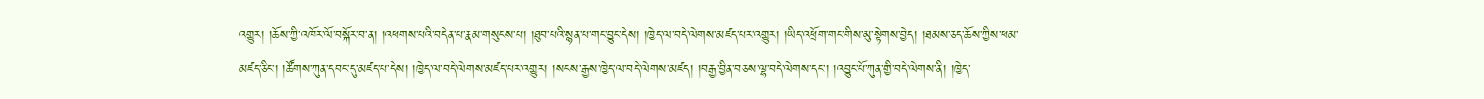འགྱུར། །ཆོས་ཀྱི་འཁོར་ལོ་བསྐོར་བ་ན། །འཕགས་པའི་བདེན་པ་རྣམ་གསུངས་པ། །ཐུབ་པའི་སྙན་པ་གང་བྱུང་དེས། །ཁྱེད་ལ་བདེ་ལེགས་མཛད་པར་འགྱུར། །ཡིད་འཕྲོག་གང་གིས་མུ་སྟེགས་བྱེད། །ཐམས་ཅད་ཆོས་ཀྱིས་ཕམ་མཛད་ཅིང་། །ཚོགས་ཀུན་དབང་དུ་མཛད་པ་དེས། །ཁྱེད་ལ་བདེ་ལེགས་མཛད་པར་འགྱུར། །སངས་རྒྱས་ཁྱེད་ལ་བདེ་ལེགས་མཛད། །བརྒྱ་བྱིན་བཅས་ལྷ་བདེ་ལེགས་དང་། །འབྱུང་པོ་ཀུན་གྱི་བདེ་ལེགས་ནི། །ཁྱེད་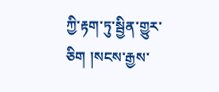ཀྱི་རྟག་ཏུ་སྦྱིན་གྱུར་ཅིག །སངས་རྒྱས་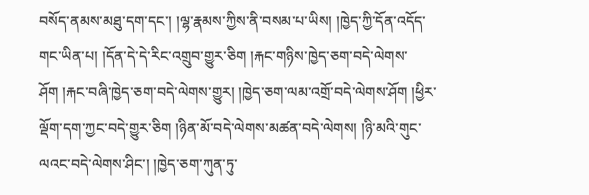བསོད་ནམས་མཐུ་དག་དང་། །ལྷ་རྣམས་ཀྱིས་ནི་བསམ་པ་ཡིས། །ཁྱེད་ཀྱི་དོན་འདོད་གང་ཡིན་པ། །དོན་དེ་དེ་རིང་འགྲུབ་གྱུར་ཅིག །རྐང་གཉིས་ཁྱེད་ཅག་བདེ་ལེགས་ཤོག །རྐང་བཞི་ཁྱེད་ཅག་བདེ་ལེགས་གྱུར། །ཁྱེད་ཅག་ལམ་འགྲོ་བདེ་ལེགས་ཤོག །ཕྱིར་ལྡོག་དག་ཀྱང་བདེ་གྱུར་ཅིག །ཉིན་མོ་བདེ་ལེགས་མཚན་བདེ་ལེགས། །ཉི་མའི་གུང་ལའང་བདེ་ལེགས་ཤིང་། །ཁྱེད་ཅག་ཀུན་ཏུ་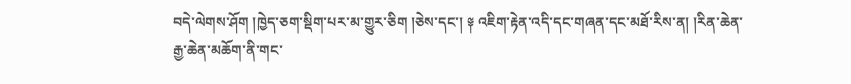བདེ་ལེགས་ཤོག །ཁྱེད་ཅག་སྡིག་པར་མ་གྱུར་ཅིག །ཅེས་དང་། ༈ འཇིག་རྟེན་འདི་དང་གཞན་དང་མཐོ་རིས་ན། །རིན་ཆེན་རྒྱ་ཆེན་མཆོག་ནི་གང་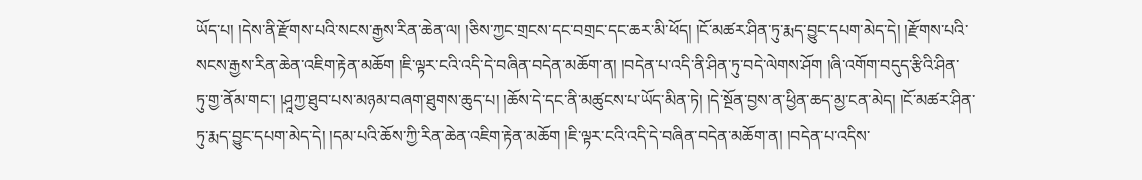ཡོད་པ། །དེས་ནི་རྫོགས་པའི་སངས་རྒྱས་རིན་ཆེན་ལ། །ཅིས་ཀྱང་གྲངས་དང་བགྲང་དང་ཆར་མི་ཕོད། །ངོ་མཚར་ཤིན་ཏུ་རྨད་བྱུང་དཔག་མེད་དེ། །རྫོགས་པའི་སངས་རྒྱས་རིན་ཆེན་འཇིག་རྟེན་མཆོག །ཇི་ལྟར་ངའི་འདི་དེ་བཞིན་བདེན་མཆོག་ན། །བདེན་པ་འདི་ནི་ཤིན་ཏུ་བདེ་ལེགས་ཤོག །ཞི་འགོག་བདུད་རྩིའི་ཤིན་ཏུ་གྱ་ནོམ་གང་། །ཤཱཀྱ་ཐུབ་པས་མཉམ་བཞག་ཐུགས་ཆུད་པ། །ཆོས་དེ་དང་ནི་མཚུངས་པ་ཡོད་མིན་ཏེ། །དེ་སྔོན་བྱས་ན་ཕྱིན་ཆད་མྱ་ངན་མེད། །ངོ་མཚར་ཤིན་ཏུ་རྨད་བྱུང་དཔག་མེད་དེ། །དམ་པའི་ཆོས་ཀྱི་རིན་ཆེན་འཇིག་རྟེན་མཆོག །ཇི་ལྟར་ངའི་འདི་དེ་བཞིན་བདེན་མཆོག་ན། །བདེན་པ་འདིས་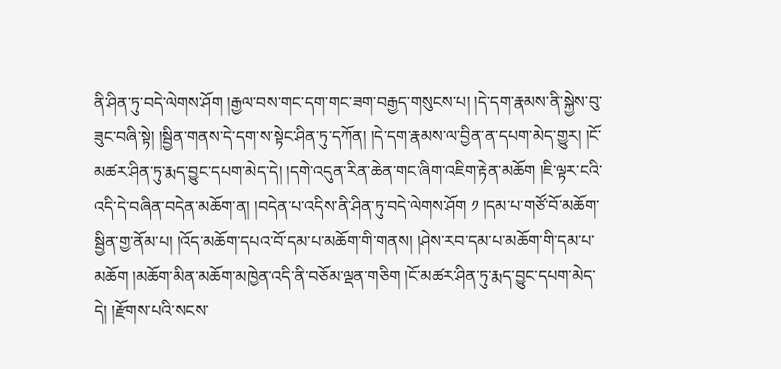ནི་ཤིན་ཏུ་བདེ་ལེགས་ཤོག །རྒྱལ་བས་གང་དག་གང་ཟག་བརྒྱད་གསུངས་པ། །དེ་དག་རྣམས་ནི་སྐྱེས་བུ་ཟུང་བཞི་སྟེ། །སྦྱིན་གནས་དེ་དག་ས་སྟེང་ཤིན་ཏུ་དཀོན། །དེ་དག་རྣམས་ལ་བྱིན་ན་དཔག་མེད་གྱུར། །ངོ་མཚར་ཤིན་ཏུ་རྨད་བྱུང་དཔག་མེད་དེ། །དགེ་འདུན་རིན་ཆེན་གང་ཞིག་འཇིག་རྟེན་མཆོག །ཇི་ལྟར་ངའི་འདི་དེ་བཞིན་བདེན་མཆོག་ན། །བདེན་པ་འདིས་ནི་ཤིན་ཏུ་བདེ་ལེགས་ཤོག ༡ །དམ་པ་གཙོ་བོ་མཆོག་སྦྱིན་གྱ་ནོམ་པ། །འོད་མཆོག་དཔའ་བོ་དམ་པ་མཆོག་གི་གནས། །ཤེས་རབ་དམ་པ་མཆོག་གི་དམ་པ་མཆོག །མཆོག་མིན་མཆོག་མཁྱེན་འདི་ནི་བཅོམ་ལྡན་གཅིག །ངོ་མཚར་ཤིན་ཏུ་རྨད་བྱུང་དཔག་མེད་དེ། །རྫོགས་པའི་སངས་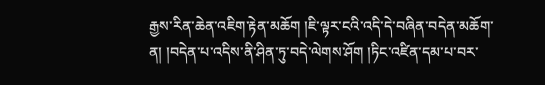རྒྱས་རིན་ཆེན་འཇིག་རྟེན་མཆོག །ཇི་ལྟར་ངའི་འདི་དེ་བཞིན་བདེན་མཆོག་ན། །བདེན་པ་འདིས་ནི་ཤིན་ཏུ་བདེ་ལེགས་ཤོག །ཏིང་འཛིན་དམ་པ་བར་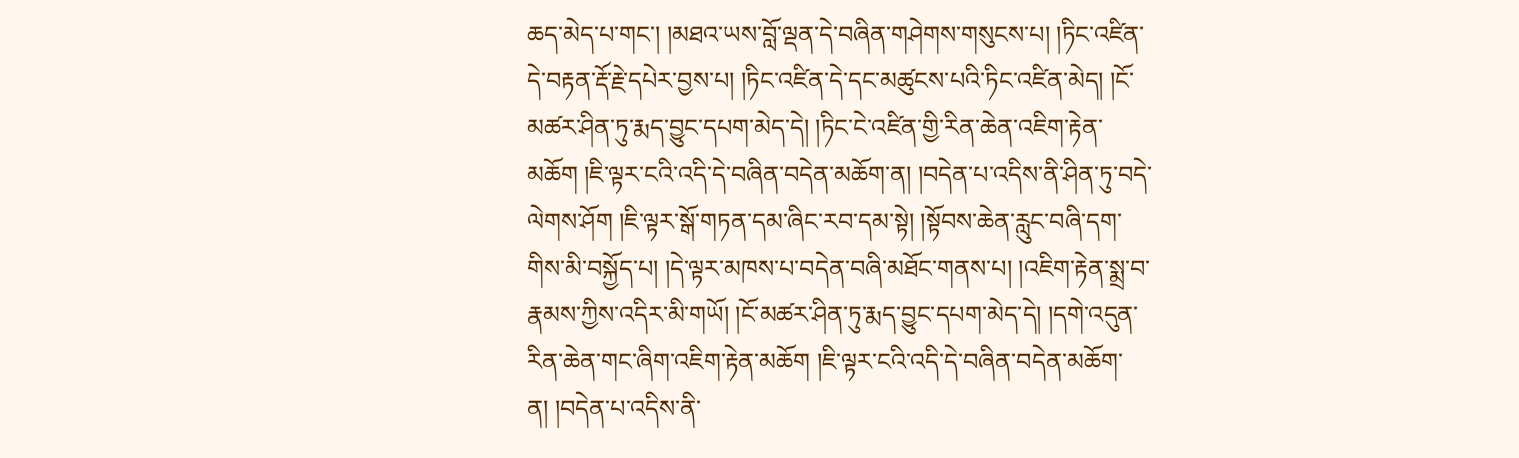ཆད་མེད་པ་གང་། །མཐའ་ཡས་བློ་ལྡན་དེ་བཞིན་གཤེགས་གསུངས་པ། །ཏིང་འཛིན་དེ་བརྟན་རྡོ་རྗེ་དཔེར་བྱས་པ། །ཏིང་འཛིན་དེ་དང་མཚུངས་པའི་ཏིང་འཛིན་མེད། །ངོ་མཚར་ཤིན་ཏུ་རྨད་བྱུང་དཔག་མེད་དེ། །ཏིང་ངེ་འཛིན་གྱི་རིན་ཆེན་འཇིག་རྟེན་མཆོག །ཇི་ལྟར་ངའི་འདི་དེ་བཞིན་བདེན་མཆོག་ན། །བདེན་པ་འདིས་ནི་ཤིན་ཏུ་བདེ་ལེགས་ཤོག །ཇི་ལྟར་སྒོ་གཏན་དམ་ཞིང་རབ་དམ་སྟེ། །སྟོབས་ཆེན་རླུང་བཞི་དག་གིས་མི་བསྐྱོད་པ། །དེ་ལྟར་མཁས་པ་བདེན་བཞི་མཐོང་གནས་པ། །འཇིག་རྟེན་སྨྲ་བ་རྣམས་ཀྱིས་འདིར་མི་གཡོ། །ངོ་མཚར་ཤིན་ཏུ་རྨད་བྱུང་དཔག་མེད་དེ། །དགེ་འདུན་རིན་ཆེན་གང་ཞིག་འཇིག་རྟེན་མཆོག །ཇི་ལྟར་ངའི་འདི་དེ་བཞིན་བདེན་མཆོག་ན། །བདེན་པ་འདིས་ནི་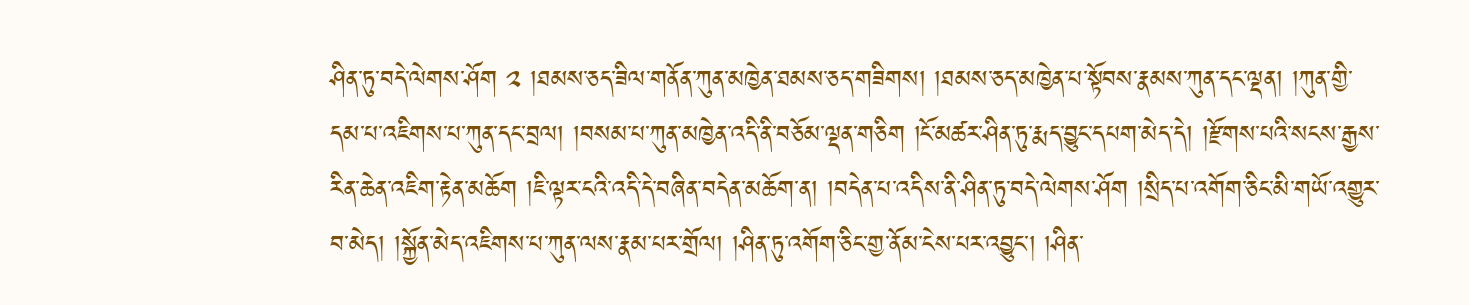ཤིན་ཏུ་བདེ་ལེགས་ཤོག ༢ །ཐམས་ཅད་ཟིལ་གནོན་ཀུན་མཁྱེན་ཐམས་ཅད་གཟིགས། །ཐམས་ཅད་མཁྱེན་པ་སྟོབས་རྣམས་ཀུན་དང་ལྡན། །ཀུན་གྱི་དམ་པ་འཇིགས་པ་ཀུན་དང་བྲལ། །བསམ་པ་ཀུན་མཁྱེན་འདི་ནི་བཅོམ་ལྡན་གཅིག །ངོ་མཚར་ཤིན་ཏུ་རྨད་བྱུང་དཔག་མེད་དེ། །རྫོགས་པའི་སངས་རྒྱས་རིན་ཆེན་འཇིག་རྟེན་མཆོག །ཇི་ལྟར་ངའི་འདི་དེ་བཞིན་བདེན་མཆོག་ན། །བདེན་པ་འདིས་ནི་ཤིན་ཏུ་བདེ་ལེགས་ཤོག །སྲིད་པ་འགོག་ཅིང་མི་གཡོ་འགྱུར་བ་མེད། །སྐྱོན་མེད་འཇིགས་པ་ཀུན་ལས་རྣམ་པར་གྲོལ། །ཤིན་ཏུ་འགོག་ཅིང་གྱ་ནོམ་ངེས་པར་འབྱུང་། །ཤིན་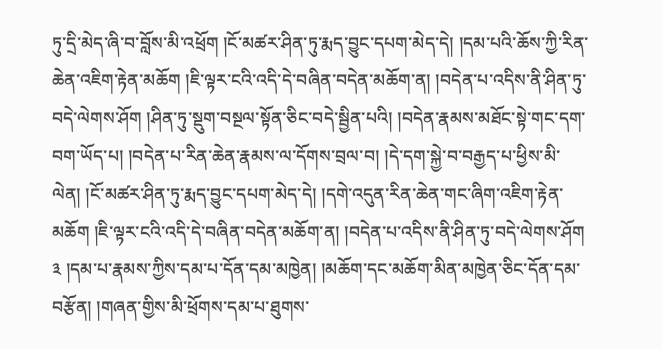ཏུ་དྲི་མེད་ཞི་བ་བློས་མི་འཕྲོག །ངོ་མཚར་ཤིན་ཏུ་རྨད་བྱུང་དཔག་མེད་དེ། །དམ་པའི་ཆོས་ཀྱི་རིན་ཆེན་འཇིག་རྟེན་མཆོག །ཇི་ལྟར་ངའི་འདི་དེ་བཞིན་བདེན་མཆོག་ན། །བདེན་པ་འདིས་ནི་ཤིན་ཏུ་བདེ་ལེགས་ཤོག །ཤིན་ཏུ་སྡུག་བསྔལ་སྟོན་ཅིང་བདེ་སྦྱིན་པའི། །བདེན་རྣམས་མཐོང་སྟེ་གང་དག་བག་ཡོད་པ། །བདེན་པ་རིན་ཆེན་རྣམས་ལ་དོགས་བྲལ་བ། །དེ་དག་སྐྱེ་བ་བརྒྱད་པ་ཕྱིས་མི་ལེན། །ངོ་མཚར་ཤིན་ཏུ་རྨད་བྱུང་དཔག་མེད་དེ། །དགེ་འདུན་རིན་ཆེན་གང་ཞིག་འཇིག་རྟེན་མཆོག །ཇི་ལྟར་ངའི་འདི་དེ་བཞིན་བདེན་མཆོག་ན། །བདེན་པ་འདིས་ནི་ཤིན་ཏུ་བདེ་ལེགས་ཤོག ༣ །དམ་པ་རྣམས་ཀྱིས་དམ་པ་དོན་དམ་མཁྱེན། །མཆོག་དང་མཆོག་མིན་མཁྱེན་ཅིང་དོན་དམ་བརྩོན། །གཞན་གྱིས་མི་ཕྲོགས་དམ་པ་ཐུགས་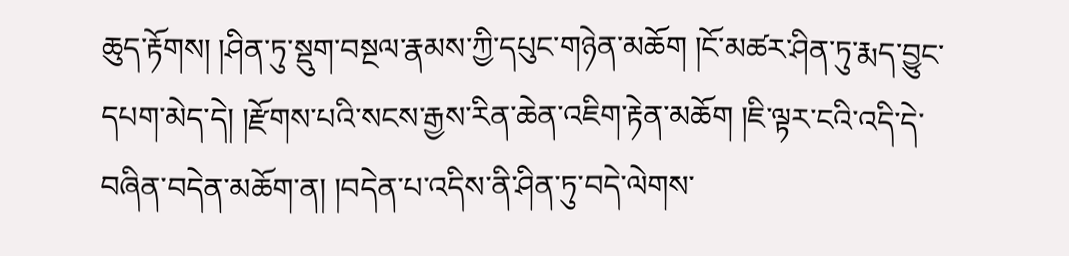ཆུད་རྟོགས། །ཤིན་ཏུ་སྡུག་བསྔལ་རྣམས་ཀྱི་དཔུང་གཉེན་མཆོག །ངོ་མཚར་ཤིན་ཏུ་རྨད་བྱུང་དཔག་མེད་དེ། །རྫོགས་པའི་སངས་རྒྱས་རིན་ཆེན་འཇིག་རྟེན་མཆོག །ཇི་ལྟར་ངའི་འདི་དེ་བཞིན་བདེན་མཆོག་ན། །བདེན་པ་འདིས་ནི་ཤིན་ཏུ་བདེ་ལེགས་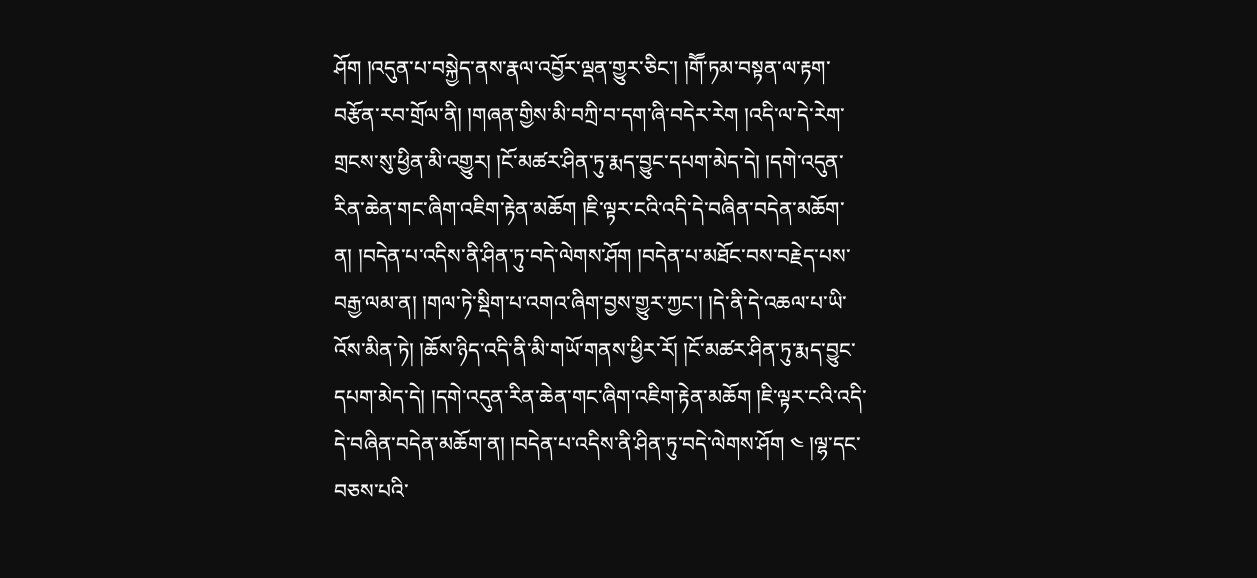ཤོག །འདུན་པ་བསྐྱེད་ནས་རྣལ་འབྱོར་ལྡན་གྱུར་ཅིང་། །གཽ་ཏམ་བསྟན་ལ་རྟག་བརྩོན་རབ་གྲོལ་ནི། །གཞན་གྱིས་མི་བཀྲི་བ་དག་ཞི་བདེར་རེག །འདི་ལ་དེ་རེག་གྲངས་སུ་ཕྱིན་མི་འགྱུར། །ངོ་མཚར་ཤིན་ཏུ་རྨད་བྱུང་དཔག་མེད་དེ། །དགེ་འདུན་རིན་ཆེན་གང་ཞིག་འཇིག་རྟེན་མཆོག །ཇི་ལྟར་ངའི་འདི་དེ་བཞིན་བདེན་མཆོག་ན། །བདེན་པ་འདིས་ནི་ཤིན་ཏུ་བདེ་ལེགས་ཤོག །བདེན་པ་མཐོང་བས་བརྗེད་པས་བརྒྱ་ལམ་ན། །གལ་ཏེ་སྡིག་པ་འགའ་ཞིག་བྱས་གྱུར་ཀྱང་། །དེ་ནི་དེ་འཆལ་པ་ཡི་འོས་མིན་ཏེ། །ཆོས་ཉིད་འདི་ནི་མི་གཡོ་གནས་ཕྱིར་རོ། །ངོ་མཚར་ཤིན་ཏུ་རྨད་བྱུང་དཔག་མེད་དེ། །དགེ་འདུན་རིན་ཆེན་གང་ཞིག་འཇིག་རྟེན་མཆོག །ཇི་ལྟར་ངའི་འདི་དེ་བཞིན་བདེན་མཆོག་ན། །བདེན་པ་འདིས་ནི་ཤིན་ཏུ་བདེ་ལེགས་ཤོག ༤ །ལྷ་དང་བཅས་པའི་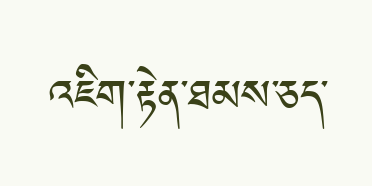འཇིག་རྟེན་ཐམས་ཅད་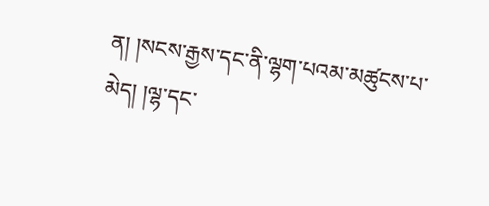ན། །སངས་རྒྱས་དང་ནི་ལྷག་པའམ་མཚུངས་པ་མེད། །ལྷ་དང་